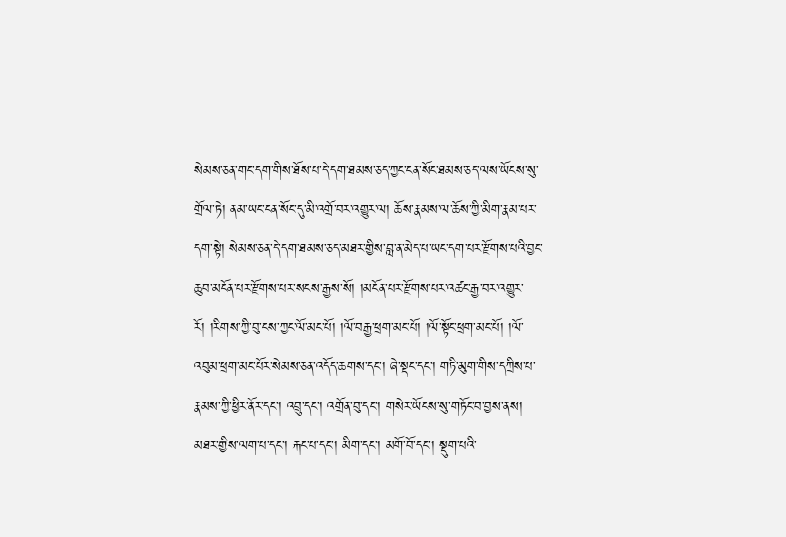སེམས་ཅན་གང་དག་གིས་ཐོས་པ་དེ་དག་ཐམས་ཅད་ཀྱང་ངན་སོང་ཐམས་ཅད་ལས་ཡོངས་སུ་གྲོལ་ཏེ། ནམ་ཡང་ངན་སོང་དུ་མི་འགྲོ་བར་འགྱུར་ལ། ཆོས་རྣམས་ལ་ཆོས་ཀྱི་མིག་རྣམ་པར་དག་སྟེ། སེམས་ཅན་དེ་དག་ཐམས་ཅད་མཐར་གྱིས་བླ་ན་མེད་པ་ཡང་དག་པར་རྫོགས་པའི་བྱང་ཆུབ་མངོན་པར་རྫོགས་པར་སངས་རྒྱས་སོ། །མངོན་པར་རྫོགས་པར་འཚང་རྒྱ་བར་འགྱུར་རོ། །རིགས་ཀྱི་བུ་ངས་ཀྱང་ལོ་མང་པོ། །ལོ་བརྒྱ་ཕྲག་མང་པོ། །ལོ་སྟོང་ཕྲག་མང་པོ། །ལོ་འབུམ་ཕྲག་མང་པོར་སེམས་ཅན་འདོད་ཆགས་དང་། ཞེ་སྡང་དང་། གཏི་མུག་གིས་དཀྲིས་པ་རྣམས་ཀྱི་ཕྱིར་ནོར་དང་། འབྲུ་དང་། འགྲོན་བུ་དང་། གསེར་ཡོངས་སུ་གཏོང་བ་བྱས་ནས། མཐར་གྱིས་ལག་པ་དང་། རྐང་པ་དང་། མིག་དང་། མགོ་བོ་དང་། སྡུག་པའི་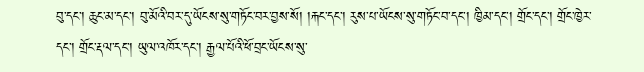བུ་དང་། ཆུང་མ་དང་། བུ་མོའི་བར་དུ་ཡོངས་སུ་གཏོང་བར་བྱས་སོ། །རྐང་དང་། རུས་པ་ཡོངས་སུ་གཏོང་བ་དང་། ཁྱིམ་དང་། གྲོང་དང་། གྲོང་ཁྱེར་དང་། གྲོང་རྡལ་དང་། ཡུལ་འཁོར་དང་། རྒྱལ་པོའི་ཕོ་བྲང་ཡོངས་སུ་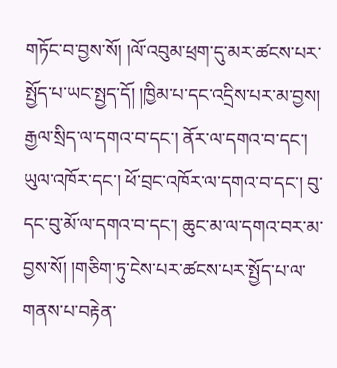གཏོང་བ་བྱས་སོ། །ལོ་འབུམ་ཕྲག་དུ་མར་ཚངས་པར་སྤྱོད་པ་ཡང་སྤྱད་དོ། །ཁྱིམ་པ་དང་འདྲིས་པར་མ་བྱས། རྒྱལ་སྲིད་ལ་དགའ་བ་དང་། ནོར་ལ་དགའ་བ་དང་། ཡུལ་འཁོར་དང་། ཕོ་བྲང་འཁོར་ལ་དགའ་བ་དང་། བུ་དང་བུ་མོ་ལ་དགའ་བ་དང་། ཆུང་མ་ལ་དགའ་བར་མ་བྱས་སོ། །གཅིག་ཏུ་ངེས་པར་ཚངས་པར་སྤྱོད་པ་ལ་གནས་པ་བརྟེན་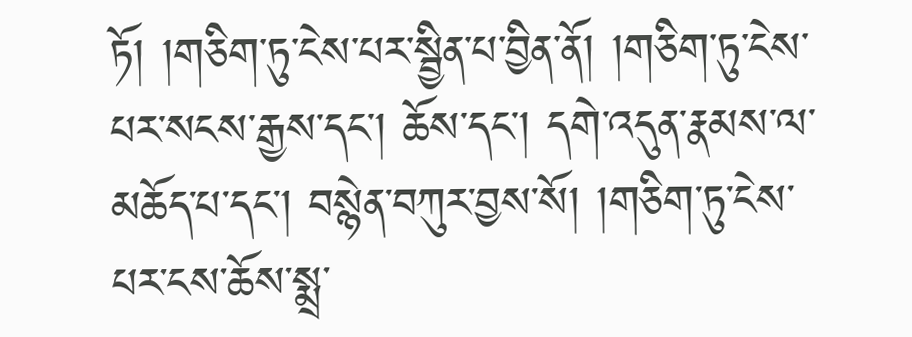ཏོ། །གཅིག་ཏུ་ངེས་པར་སྦྱིན་པ་བྱིན་ནོ། །གཅིག་ཏུ་ངེས་པར་སངས་རྒྱས་དང་། ཆོས་དང་། དགེ་འདུན་རྣམས་ལ་མཆོད་པ་དང་། བསྙེན་བཀུར་བྱས་སོ། །གཅིག་ཏུ་ངེས་པར་ངས་ཆོས་སྨྲ་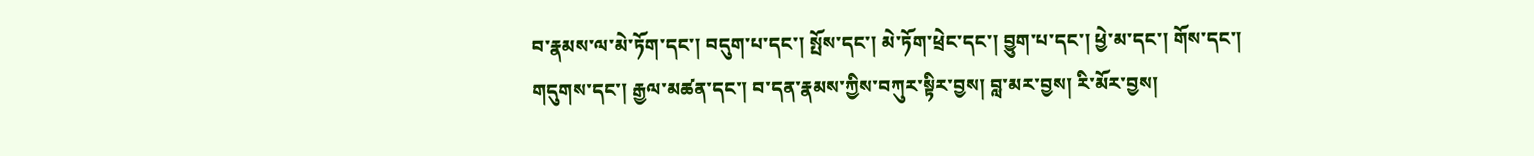བ་རྣམས་ལ་མེ་ཏོག་དང་། བདུག་པ་དང་། སྤོས་དང་། མེ་ཏོག་ཕྲེང་དང་། བྱུག་པ་དང་། ཕྱེ་མ་དང་། གོས་དང་། གདུགས་དང་། རྒྱལ་མཚན་དང་། བ་དན་རྣམས་ཀྱིས་བཀུར་སྟིར་བྱས། བླ་མར་བྱས། རི་མོར་བྱས།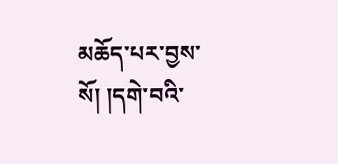མཆོད་པར་བྱས་སོ། །དགེ་བའི་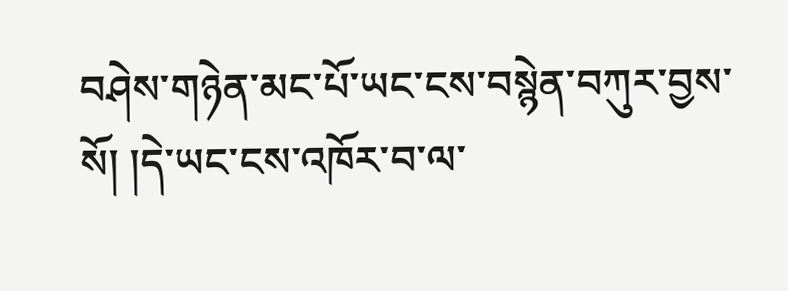བཤེས་གཉེན་མང་པོ་ཡང་ངས་བསྙེན་བཀུར་བྱས་སོ། །དེ་ཡང་ངས་འཁོར་བ་ལ་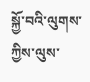སྐྱོ་བའི་ལུགས་ཀྱིས་ལུས་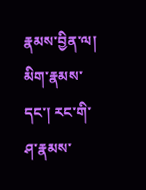རྣམས་བྱིན་ལ། མིག་རྣམས་དང་། རང་གི་ཤ་རྣམས་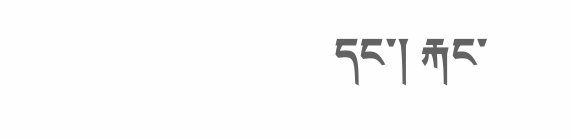དང་། རྐང་